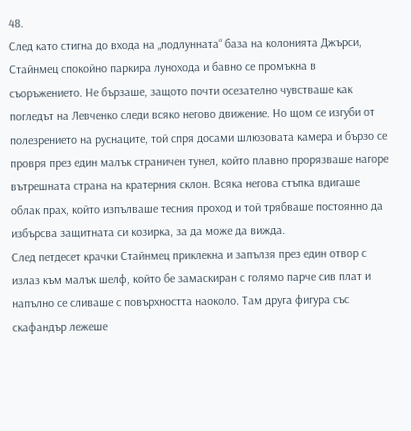48.
След като стигна до входа на „подлунната“ база на колонията Джърси, Стайнмец спокойно паркира лунохода и бавно се промъкна в съоръжението. Не бързаше, защото почти осезателно чувстваше как погледът на Левченко следи всяко негово движение. Но щом се изгуби от полезрението на руснаците, той спря досами шлюзовата камера и бързо се провря през един малък страничен тунел, който плавно прорязваше нагоре вътрешната страна на кратерния склон. Всяка негова стъпка вдигаше облак прах, който изпълваше тесния проход и той трябваше постоянно да избърсва защитната си козирка, за да може да вижда.
След петдесет крачки Стайнмец приклекна и запълзя през един отвор с излаз към малък шелф, който бе замаскиран с голямо парче сив плат и напълно се сливаше с повърхността наоколо. Там друга фигура със скафандър лежеше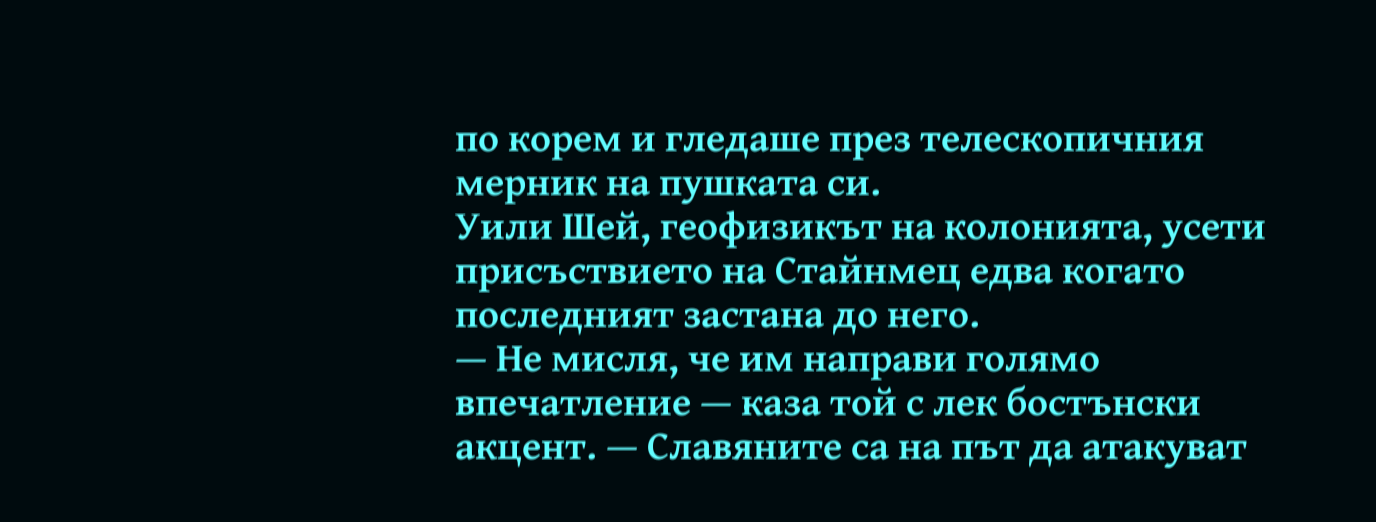по корем и гледаше през телескопичния мерник на пушката си.
Уили Шей, геофизикът на колонията, усети присъствието на Стайнмец едва когато последният застана до него.
— Не мисля, че им направи голямо впечатление — каза той с лек бостънски акцент. — Славяните са на път да атакуват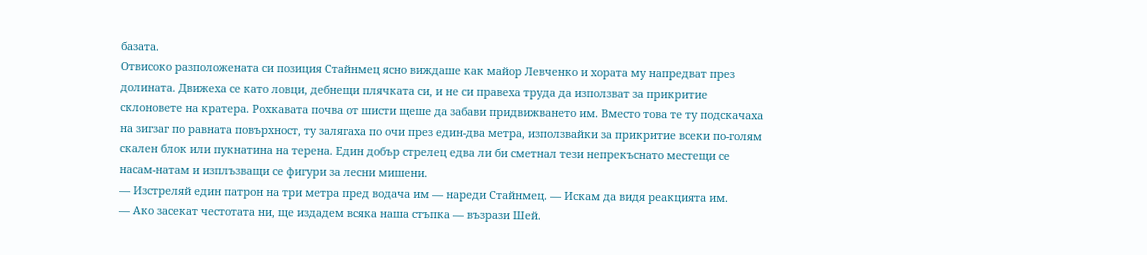базата.
Отвисоко разположената си позиция Стайнмец ясно виждаше как майор Левченко и хората му напредват през долината. Движеха се като ловци, дебнещи плячката си, и не си правеха труда да използват за прикритие склоновете на кратера. Рохкавата почва от шисти щеше да забави придвижването им. Вместо това те ту подскачаха на зигзаг по равната повърхност, ту залягаха по очи през един-два метра, използвайки за прикритие всеки по-голям скален блок или пукнатина на терена. Един добър стрелец едва ли би сметнал тези непрекъснато местещи се насам-натам и изплъзващи се фигури за лесни мишени.
— Изстреляй един патрон на три метра пред водача им — нареди Стайнмец. — Искам да видя реакцията им.
— Ако засекат честотата ни, ще издадем всяка наша стъпка — възрази Шей.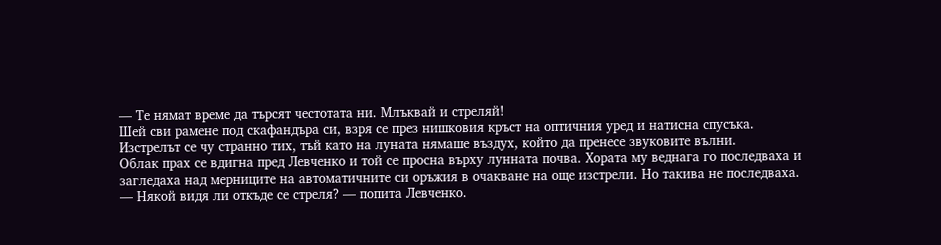— Те нямат време да търсят честотата ни. Млъквай и стреляй!
Шей сви рамене под скафандъра си, взря се през нишковия кръст на оптичния уред и натисна спусъка. Изстрелът се чу странно тих, тъй като на луната нямаше въздух, който да пренесе звуковите вълни.
Облак прах се вдигна пред Левченко и той се просна върху лунната почва. Хората му веднага го последваха и загледаха над мерниците на автоматичните си оръжия в очакване на още изстрели. Но такива не последваха.
— Някой видя ли откъде се стреля? — попита Левченко.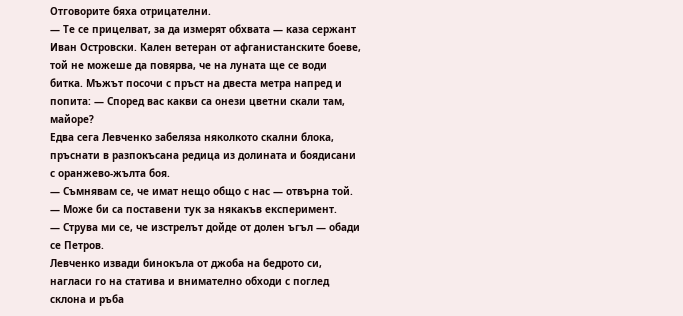Отговорите бяха отрицателни.
— Те се прицелват, за да измерят обхвата — каза сержант Иван Островски. Кален ветеран от афганистанските боеве, той не можеше да повярва, че на луната ще се води битка. Мъжът посочи с пръст на двеста метра напред и попита: — Според вас какви са онези цветни скали там, майоре?
Едва сега Левченко забеляза няколкото скални блока, пръснати в разпокъсана редица из долината и боядисани с оранжево-жълта боя.
— Съмнявам се, че имат нещо общо с нас — отвърна той. — Може би са поставени тук за някакъв експеримент.
— Струва ми се, че изстрелът дойде от долен ъгъл — обади се Петров.
Левченко извади бинокъла от джоба на бедрото си, нагласи го на статива и внимателно обходи с поглед склона и ръба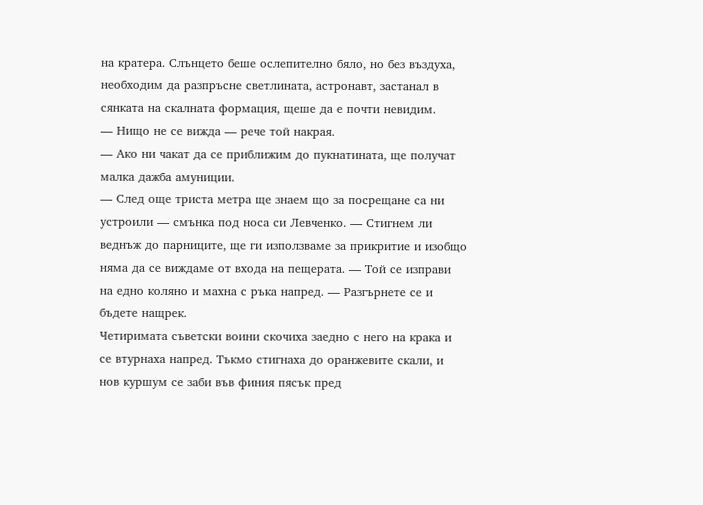на кратера. Слънцето беше ослепително бяло, но без въздуха, необходим да разпръсне светлината, астронавт, застанал в сянката на скалната формация, щеше да е почти невидим.
— Нищо не се вижда — рече той накрая.
— Ако ни чакат да се приближим до пукнатината, ще получат малка дажба амуниции.
— След още триста метра ще знаем що за посрещане са ни устроили — смънка под носа си Левченко. — Стигнем ли веднъж до парниците, ще ги използваме за прикритие и изобщо няма да се виждаме от входа на пещерата. — Той се изправи на едно коляно и махна с ръка напред. — Разгърнете се и бъдете нащрек.
Четиримата съветски воини скочиха заедно с него на крака и се втурнаха напред. Тъкмо стигнаха до оранжевите скали, и нов куршум се заби във финия пясък пред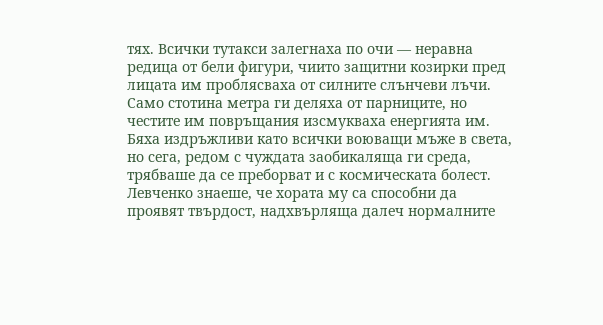тях. Всички тутакси залегнаха по очи — неравна редица от бели фигури, чиито защитни козирки пред лицата им проблясваха от силните слънчеви лъчи.
Само стотина метра ги деляха от парниците, но честите им повръщания изсмукваха енергията им. Бяха издръжливи като всички воюващи мъже в света, но сега, редом с чуждата заобикаляща ги среда, трябваше да се преборват и с космическата болест. Левченко знаеше, че хората му са способни да проявят твърдост, надхвърляща далеч нормалните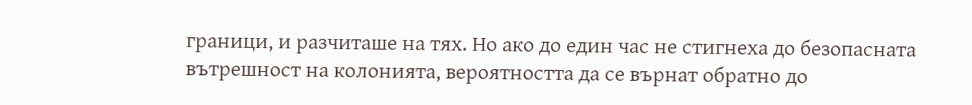граници, и разчиташе на тях. Но ако до един час не стигнеха до безопасната вътрешност на колонията, вероятността да се върнат обратно до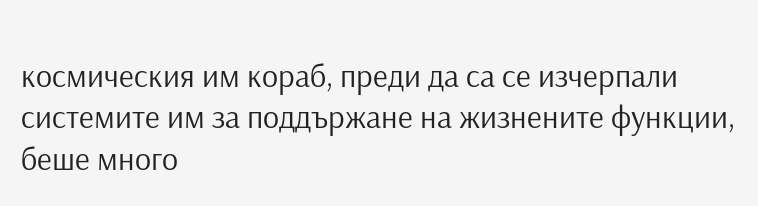космическия им кораб, преди да са се изчерпали системите им за поддържане на жизнените функции, беше много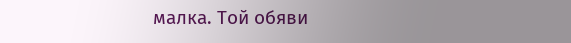малка. Той обяви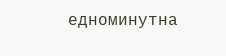едноминутна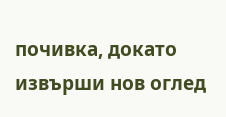почивка, докато извърши нов оглед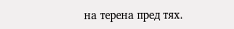на терена пред тях.